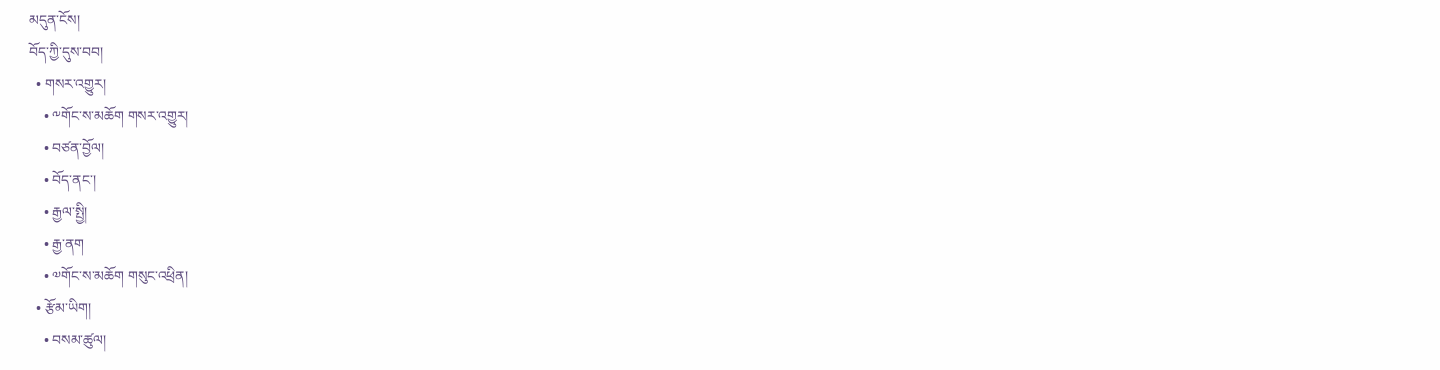མདུན་ངོས།
བོད་ཀྱི་དུས་བབ།
  • གསར་འགྱུར།
    • ༸གོང་ས་མཆོག གསར་འགྱུར།
    • བཙན་བྱོལ།
    • བོད་ནང་།
    • རྒྱལ་སྤྱི།
    • རྒྱ་ནག
    • ༧གོང་ས་མཆོག གསུང་འཕྲིན།
  • རྩོམ་ཡིག།
    • བསམ་ཚུལ།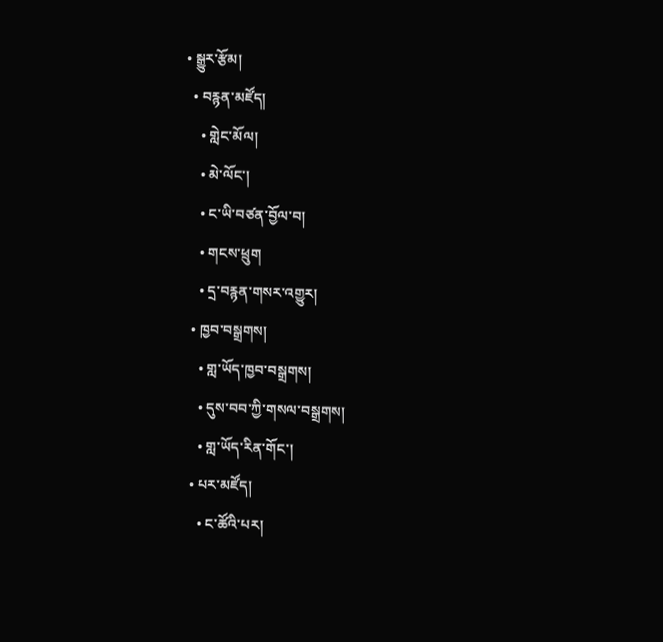• སྒྱུར་རྩོམ།
  • བརྙན་མཛོད།
    • གླེང་མོལ།
    • མེ་ལོང་།
    • ང་ཡི་བཙན་བྱོལ་བ།
    • གངས་ཕྲུག
    • དྲ་བརྙན་གསར་འགྱུར།
  • ཁྱབ་བསྒྲགས།
    • གླ་ཡོད་ཁྱབ་བསྒྲགས།
    • དུས་བབ་ཀྱི་གསལ་བསྒྲགས།
    • གླ་ཡོད་རིན་གོང་།
  • པར་མཛོད།
    • ང་ཚོའི་པར།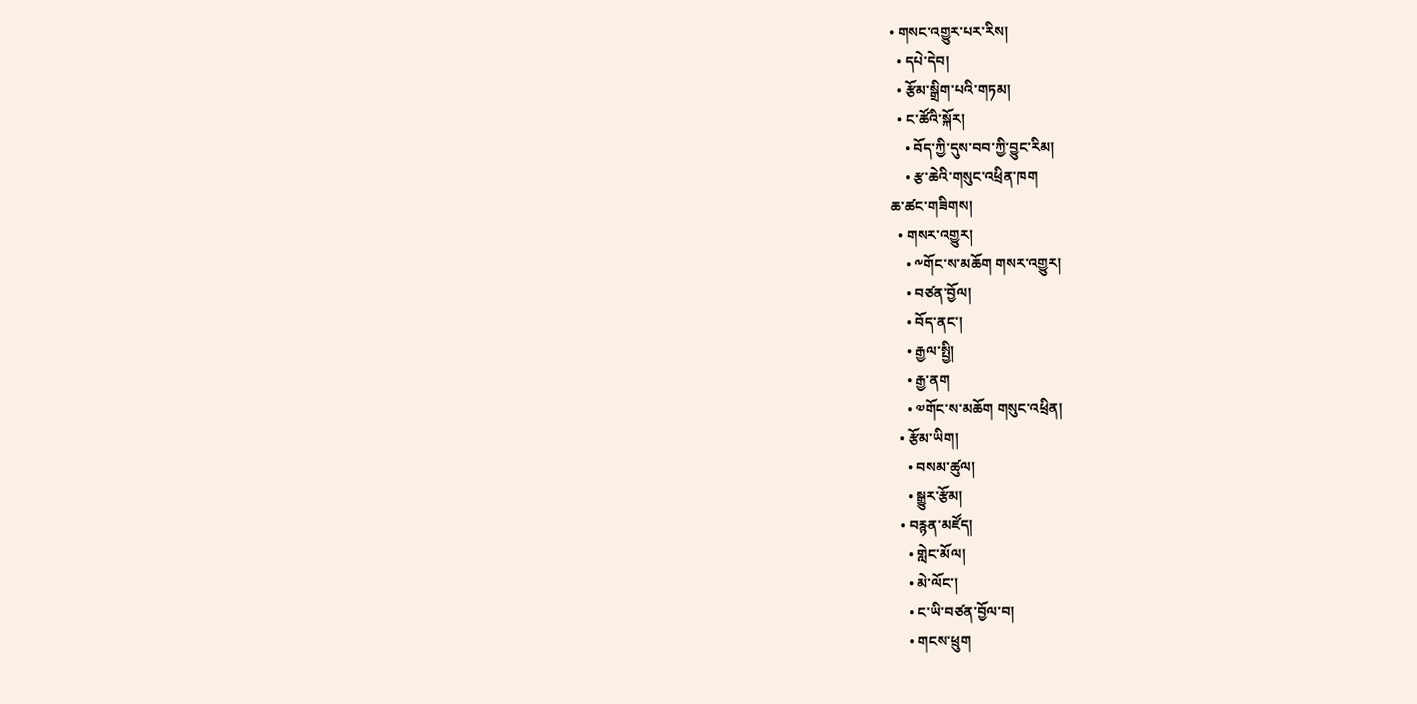• གསང་འགྱུར་པར་རིས།
  • དཔེ་དེབ།
  • རྩོམ་སྒྲིག་པའི་གཏམ།
  • ང་ཚོའི་སྐོར།
    • བོད་ཀྱི་དུས་བབ་ཀྱི་བྱུང་རིམ།
    • རྩ་ཆེའི་གསུང་འཕྲིན་ཁག
ཆ་ཚང་གཟིགས།
  • གསར་འགྱུར།
    • ༸གོང་ས་མཆོག གསར་འགྱུར།
    • བཙན་བྱོལ།
    • བོད་ནང་།
    • རྒྱལ་སྤྱི།
    • རྒྱ་ནག
    • ༧གོང་ས་མཆོག གསུང་འཕྲིན།
  • རྩོམ་ཡིག།
    • བསམ་ཚུལ།
    • སྒྱུར་རྩོམ།
  • བརྙན་མཛོད།
    • གླེང་མོལ།
    • མེ་ལོང་།
    • ང་ཡི་བཙན་བྱོལ་བ།
    • གངས་ཕྲུག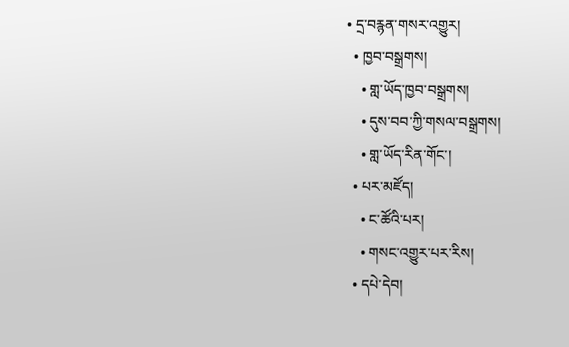• དྲ་བརྙན་གསར་འགྱུར།
  • ཁྱབ་བསྒྲགས།
    • གླ་ཡོད་ཁྱབ་བསྒྲགས།
    • དུས་བབ་ཀྱི་གསལ་བསྒྲགས།
    • གླ་ཡོད་རིན་གོང་།
  • པར་མཛོད།
    • ང་ཚོའི་པར།
    • གསང་འགྱུར་པར་རིས།
  • དཔེ་དེབ།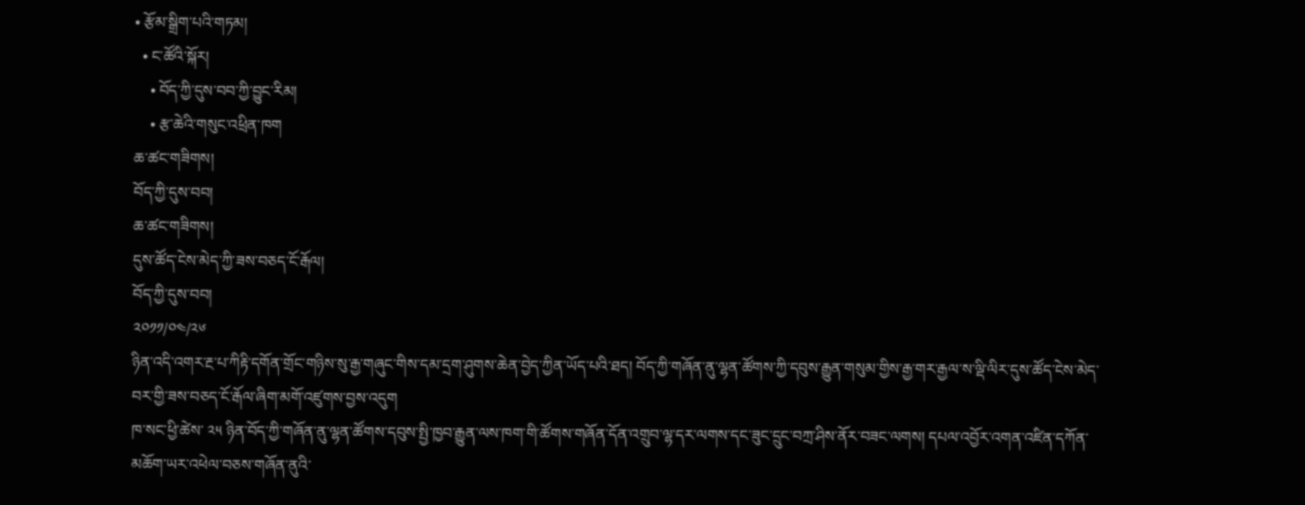• རྩོམ་སྒྲིག་པའི་གཏམ།
  • ང་ཚོའི་སྐོར།
    • བོད་ཀྱི་དུས་བབ་ཀྱི་བྱུང་རིམ།
    • རྩ་ཆེའི་གསུང་འཕྲིན་ཁག
ཆ་ཚང་གཟིགས།
བོད་ཀྱི་དུས་བབ།
ཆ་ཚང་གཟིགས།
དུས་ཚོད་ངེས་མེད་ཀྱི་ཟས་བཅད་ངོ་རྒོལ།
བོད་ཀྱི་དུས་བབ།
༢༠༡༡/༠༤/༢༦
ཉིན་འདི་འགར་རྔ་པ་ཀིརྟི་དགོན་གྲོང་གཉིས་སུ་རྒྱ་གཞུང་གིས་དམ་དྲག་ཤུགས་ཆེན་བྱེད་ཀྱིན་ཡོད་པའི་ཐད། བོད་ཀྱི་གཞོན་ནུ་ལྷན་ཚོགས་ཀྱི་དབུས་རྒྱུན་གསུམ་གྱིས་རྒྱ་གར་རྒྱལ་ས་ལྡི་ལིར་དུས་ཚོད་ངེས་མེད་བར་གྱི་ཟས་བཅད་ངོ་རྒོལ་ཞིག་མགོ་འཛུགས་བྱས་འདུག
ཁ་སང་ཕྱི་ཚེས་ ༢༥ ཉིན་བོད་ཀྱི་གཞོན་ནུ་ལྷན་ཚོགས་དབུས་སྤྱི་ཁྱབ་རྒྱུན་ལས་ཁག་གི་ཚོགས་གཞོན་དོན་འགྲུབ་ལྷ་དར་ལགས་དང་ཟུང་དྲུང་བཀྲ་ཤིས་ནོར་བཟང་ལགས། དཔལ་འབྱོར་འགན་འཛིན་དཀོན་མཆོག་ཡར་འཕེལ་བཅས་གཞོན་ནུའི་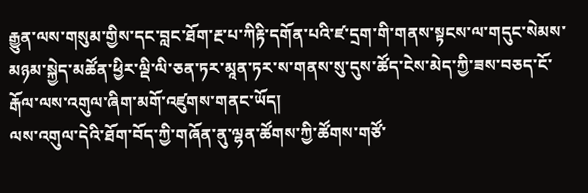རྒྱུན་ལས་གསུམ་གྱིས་དང་བླང་ཐོག་རྔ་པ་ཀིརྟི་དགོན་པའི་ཛ་དྲག་གི་གནས་སྟངས་ལ་གདུང་སེམས་མཉམ་སྐྱེད་མཚོན་ཕྱིར་ལྡི་ལི་ཅན་ཏར་མཱན་ཏར་ས་གནས་སུ་དུས་ཚོད་ངེས་མེད་ཀྱི་ཟས་བཅད་ངོ་རྒོལ་ལས་འགུལ་ཞིག་མགོ་འཛུགས་གནང་ཡོད།
ལས་འགུལ་དེའི་ཐོག་བོད་ཀྱི་གཞོན་ནུ་ལྷན་ཚོགས་ཀྱི་ཚོགས་གཙོ་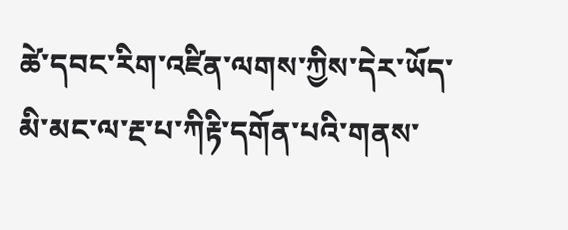ཚེ་དབང་རིག་འཛིན་ལགས་ཀྱིས་དེར་ཡོད་མི་མང་ལ་རྔ་པ་ཀིརྟི་དགོན་པའི་གནས་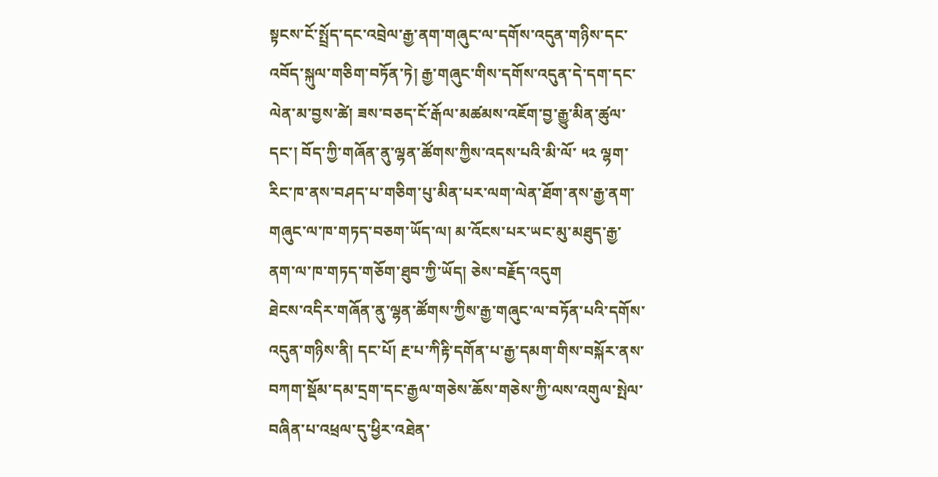སྟངས་ངོ་སྤྲོད་དང་འབྲེལ་རྒྱ་ནག་གཞུང་ལ་དགོས་འདུན་གཉིས་དང་འབོད་སྐུལ་གཅིག་བཏོན་ཏེ། རྒྱ་གཞུང་གིས་དགོས་འདུན་དེ་དག་དང་ལེན་མ་བྱས་ཚེ། ཟས་བཅད་ངོ་རྒོལ་མཚམས་འཇོག་བྱ་རྒྱུ་མིན་ཚུལ་དང་། བོད་ཀྱི་གཞོན་ནུ་ལྷན་ཚོགས་ཀྱིས་འདས་པའི་མི་ལོ་ ༥༢ ལྷག་རིང་ཁ་ནས་བཤད་པ་གཅིག་པུ་མིན་པར་ལག་ལེན་ཐོག་ནས་རྒྱ་ནག་གཞུང་ལ་ཁ་གཏད་བཅག་ཡོད་ལ། མ་འོངས་པར་ཡང་མུ་མཐུད་རྒྱ་ནག་ལ་ཁ་གཏད་གཅོག་ཐུབ་ཀྱི་ཡོད། ཅེས་བརྗོད་འདུག
ཐེངས་འདིར་གཞོན་ནུ་ལྷན་ཚོགས་ཀྱིས་རྒྱ་གཞུང་ལ་བཏོན་པའི་དགོས་འདུན་གཉིས་ནི། དང་པོ། རྔ་པ་ཀིརྟི་དགོན་པ་རྒྱ་དམག་གིས་བསྐོར་ནས་བཀག་སྡོམ་དམ་དྲག་དང་རྒྱལ་གཅེས་ཆོས་གཅེས་ཀྱི་ལས་འགུལ་སྤེལ་བཞིན་པ་འཕྲལ་དུ་ཕྱིར་འཐེན་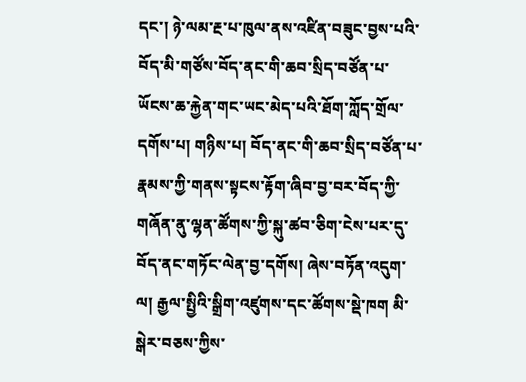དང་། ཉེ་ལམ་རྔ་པ་ཁུལ་ནས་འཛིན་བཟུང་བྱས་པའི་བོད་མི་གཙོས་བོད་ནང་གི་ཆབ་སྲིད་བཙོན་པ་ཡོངས་ཆ་རྐྱེན་གང་ཡང་མེད་པའི་ཐོག་ཀློད་གྲོལ་དགོས་པ། གཉིས་པ། བོད་ནང་གི་ཆབ་སྲིད་བཙོན་པ་རྣམས་ཀྱི་གནས་སྟངས་རྟོག་ཞིབ་བྱ་བར་བོད་ཀྱི་གཞོན་ནུ་ལྷན་ཚོགས་ཀྱི་སྐུ་ཚབ་ཅིག་ངེས་པར་དུ་བོད་ནང་གཏོང་ལེན་བྱ་དགོས། ཞེས་བཏོན་འདུག་ལ། རྒྱལ་སྤྱིའི་སྒྲིག་འཛུགས་དང་ཚོགས་སྡེ་ཁག མི་སྒེར་བཅས་ཀྱིས་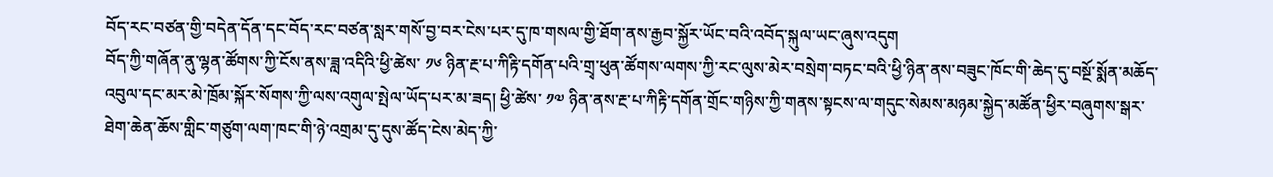བོད་རང་བཙན་གྱི་བདེན་དོན་དང་བོད་རང་བཙན་སླར་གསོ་བྱ་བར་ངེས་པར་དུ་ཁ་གསལ་གྱི་ཐོག་ནས་རྒྱབ་སྐྱོར་ཡོང་བའི་འབོད་སྐུལ་ཡང་ཞུས་འདུག
བོད་ཀྱི་གཞོན་ནུ་ལྷན་ཚོགས་ཀྱི་ངོས་ནས་ཟླ་འདིའི་ཕྱི་ཚེས་ ༡༦ ཉིན་རྔ་པ་ཀིརྟི་དགོན་པའི་གྲྭ་ཕུན་ཚོགས་ལགས་ཀྱི་རང་ལུས་མེར་བསྲེག་བཏང་བའི་ཕྱི་ཉིན་ནས་བཟུང་ཁོང་གི་ཆེད་དུ་བསྔོ་སྨོན་མཆོད་འབུལ་དང་མར་མེ་ཁྲོམ་སྐོར་སོགས་ཀྱི་ལས་འགུལ་སྤེལ་ཡོད་པར་མ་ཟད། ཕྱི་ཚེས་ ༡༧ ཉིན་ནས་རྔ་པ་ཀིརྟི་དགོན་གྲོང་གཉིས་ཀྱི་གནས་སྟངས་ལ་གདུང་སེམས་མཉམ་སྐྱེད་མཚོན་ཕྱིར་བཞུགས་སྒར་ཐེག་ཆེན་ཆོས་གླིང་གཙུག་ལག་ཁང་གི་ཉེ་འགྲམ་དུ་དུས་ཚོད་ངེས་མེད་ཀྱི་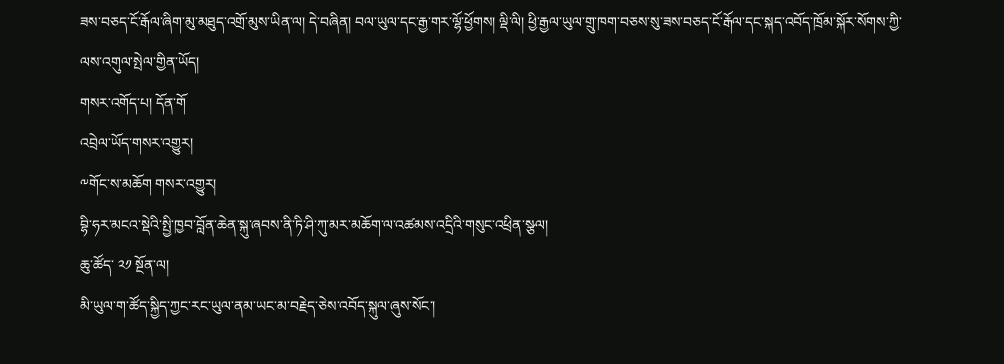ཟས་བཅད་ངོ་རྒོལ་ཞིག་མུ་མཐུད་འགྲོ་མུས་ཡིན་ལ། དེ་བཞིན། བལ་ཡུལ་དང་རྒྱ་གར་ལྷོ་ཕྱོགས། ལྡི་ལི། ཕྱི་རྒྱལ་ཡུལ་གྲུ་ཁག་བཅས་སུ་ཟས་བཅད་ངོ་རྒོལ་དང་སྐད་འབོད་ཁྲོམ་སྐོར་སོགས་ཀྱི་ལས་འགུལ་སྤེལ་གྱིན་ཡོད།
གསར་འགོད་པ། དོན་གོ
འབྲེལ་ཡོད་གསར་འགྱུར།
༸གོང་ས་མཆོག གསར་འགྱུར།
བྷི་ཧར་མངའ་སྡེའི་སྤྱི་ཁྱབ་བློན་ཆེན་སྐུ་ཞབས་ནི་ཏི་ཤི་ཀུ་མར་མཆོག་ལ་འཚམས་འདྲིའི་གསུང་འཕྲིན་སྩལ།
ཆུ་ཚོད་ ༢༡ སྔོན་ལ།
མི་ཡུལ་ག་ཚོད་སྐྱིད་ཀྱང་རང་ཡུལ་ནམ་ཡང་མ་བརྗེད་ཅེས་འབོད་སྐུལ་ཞུས་སོང་།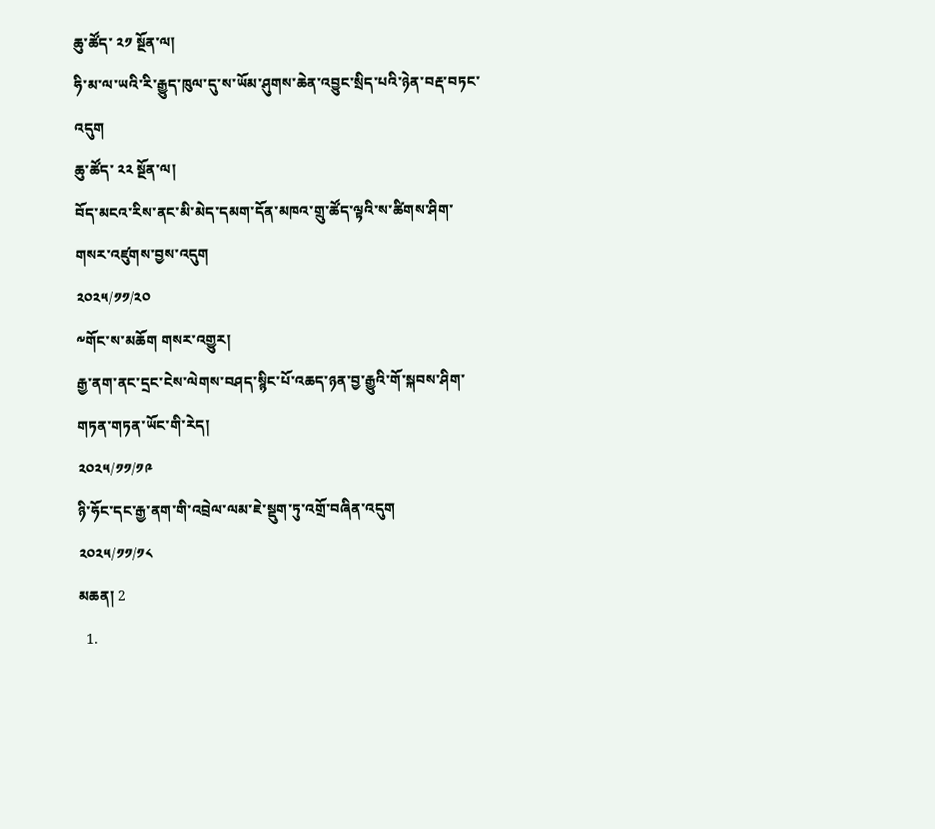ཆུ་ཚོད་ ༢༡ སྔོན་ལ།
ཧི་མ་ལ་ཡའི་རི་རྒྱུད་ཁུལ་དུ་ས་ཡོམ་ཤུགས་ཆེན་འབྱུང་སྲིད་པའི་ཉེན་བརྡ་བཏང་འདུག
ཆུ་ཚོད་ ༢༢ སྔོན་ལ།
བོད་མངའ་རིས་ནང་མི་མེད་དམག་དོན་མཁའ་གྲུ་ཚོད་ལྟའི་ས་ཚིགས་ཤིག་གསར་འཛུགས་བྱས་འདུག
༢༠༢༥/༡༡/༢༠
༸གོང་ས་མཆོག གསར་འགྱུར།
རྒྱ་ནག་ནང་དྲང་ངེས་ལེགས་བཤད་སྙིང་པོ་འཆད་ཉན་བྱ་རྒྱུའི་གོ་སྐབས་ཤིག་གཏན་གཏན་ཡོང་གི་རེད།
༢༠༢༥/༡༡/༡༩
ཉི་ཧོང་དང་རྒྱ་ནག་གི་འབྲེལ་ལམ་ཇེ་སྡུག་ཏུ་འགྲོ་བཞིན་འདུག
༢༠༢༥/༡༡/༡༨
མཆན། 2
  1.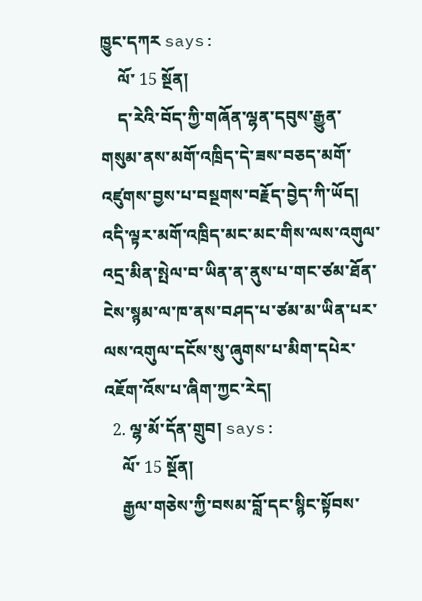ཁྱུང་དཀར says:
    ལོ་ 15 སྔོན།
    ད་རེའི་བོད་ཀྱི་གཞོན་ལྷན་དབུས་རྒྱུན་གསུམ་ནས་མགོ་འཁྲིད་དེ་ཟས་བཅད་མགོ་འཛུགས་བྱས་པ་བསྔགས་བརྗོད་བྱེད་ཀི་ཡོད། འདི་ལྟར་མགོ་འཁྲིད་མང་མང་གིས་ལས་འགུལ་འདྲ་མིན་སྤེལ་བ་ཡིན་ན་ནུས་པ་གང་ཙམ་ཐོན་ངེས་སྙམ་ལ་ཁ་ནས་བཤད་པ་ཙམ་མ་ཡིན་པར་ལས་འགུལ་དངོས་སུ་ཞུགས་པ་མིག་དཔེར་འཇོག་འོས་པ་ཞིག་ཀྱང་རེད།
  2. ལྷ་མོ་དོན་གྲུབ། says:
    ལོ་ 15 སྔོན།
    རྒྱལ་གཅེས་ཀྱི་བསམ་བློ་དང་སྙིང་སྟོབས་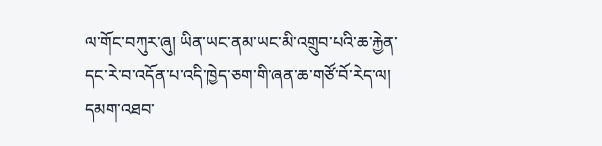ལ་གོང་བཀུར་ཞུ། ཡིན་ཡང་ནམ་ཡང་མི་འགྲུབ་པའི་ཆ་རྐྱེན་དང་རེ་བ་འདོན་པ་འདི་ཁྱེད་ཅག་གི་ཞན་ཆ་གཙོ་བོ་རེད་ལ། དམག་འཐབ་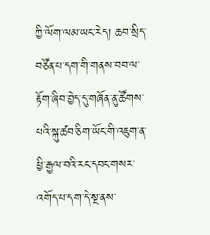ཀྱི་ལོག་ལམ་ཡང་རེད། ཆབ་སྲིད་བཙོན་པ་དག་གི་གནས་བབ་ལ་རྟོག་ཞིབ་བྱེད་དུ་གཞོན་ནུ་ཚོགས་པའི་སྐུ་ཚབ་ཅིག་ཡོང་གི་འཇུག་ན་ཕྱི་རྒྱལ་བའི་རང་དབང་གསར་འགོད་པ་དག་དེ་སྔ་ནས་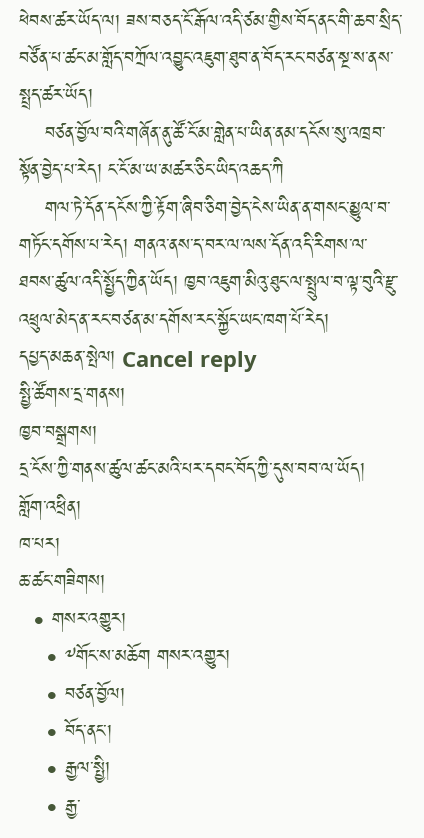ཕེབས་ཚར་ཡོད་ལ། ཟས་བཅད་ངོ་རྒོལ་འདི་ཙམ་གྱིས་བོད་ནང་གི་ཆབ་སྲིད་བཙོན་པ་ཚང་མ་གློད་བཀྲོལ་འབྱུང་འཇུག་ཐུབ་ན་བོད་རང་བཙན་སྔ་ས་ནས་སྤྲད་ཚར་ཡོད།
    བཙན་བྱོལ་བའི་གཞོན་ནུ་ཚོ་ངོ་མ་གླེན་པ་ཡིན་ནམ་དངོས་སུ་འཁྲབ་སྟོན་བྱེད་པ་རེད། ང་ངོ་མ་ཡ་མཚར་ཅིང་ཡིད་འཆད་ཀི
    གལ་ཏེ་དོན་དངོས་ཀྱི་རྟོག་ཞིབ་ཅིག་བྱེད་ངེས་ཡིན་ན་གསང་མྱུལ་བ་གཏོང་དགོས་པ་རེད། གནའ་ནས་ད་བར་ལ་ལས་དོན་འདི་རིགས་ལ་ཐབས་ཚུལ་འདི་སྤྱོད་ཀྱིན་ཡོད། ཁྱབ་འཇུག་མིའུ་ཐུང་ལ་སྤྲུལ་བ་ལྟ་བུའི་རྫུ་འཕྲུལ་མེད་ན་རང་བཙན་མ་དགོས་རང་སྐྱོང་ཡང་ཁག་པོ་རེད།
དཔྱད་མཆན་སྤེལ། Cancel reply
སྤྱི་ཚོགས་དྲ་གནས།
ཁྱབ་བསྒྲགས།
དྲ་ངོས་ཀྱི་གནས་ཚུལ་ཚང་མའི་པར་དབང་བོད་ཀྱི་དུས་བབ་ལ་ཡོད།
གློག་འཕྲིན།
ཁ་པར།
ཆ་ཚང་གཟིགས།
  • གསར་འགྱུར།
    • ༸གོང་ས་མཆོག གསར་འགྱུར།
    • བཙན་བྱོལ།
    • བོད་ནང་།
    • རྒྱལ་སྤྱི།
    • རྒྱ་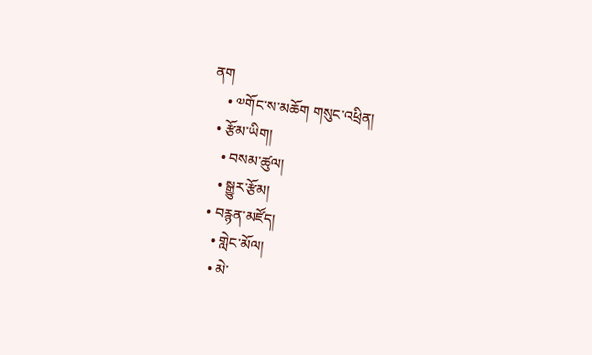ནག
    • ༧གོང་ས་མཆོག གསུང་འཕྲིན།
  • རྩོམ་ཡིག།
    • བསམ་ཚུལ།
    • སྒྱུར་རྩོམ།
  • བརྙན་མཛོད།
    • གླེང་མོལ།
    • མེ་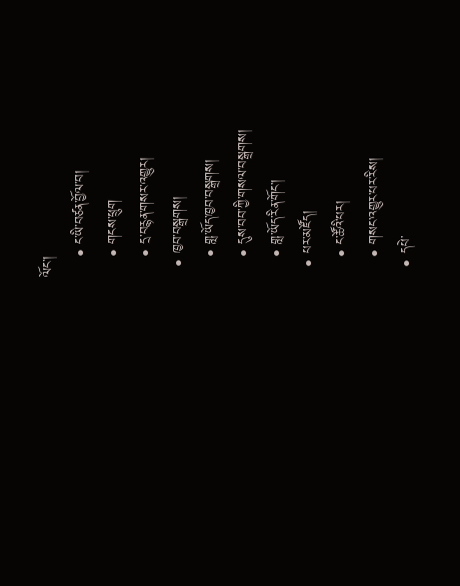ལོང་།
    • ང་ཡི་བཙན་བྱོལ་བ།
    • གངས་ཕྲུག
    • དྲ་བརྙན་གསར་འགྱུར།
  • ཁྱབ་བསྒྲགས།
    • གླ་ཡོད་ཁྱབ་བསྒྲགས།
    • དུས་བབ་ཀྱི་གསལ་བསྒྲགས།
    • གླ་ཡོད་རིན་གོང་།
  • པར་མཛོད།
    • ང་ཚོའི་པར།
    • གསང་འགྱུར་པར་རིས།
  • དཔེ་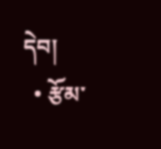དེབ།
  • རྩོམ་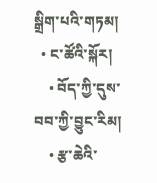སྒྲིག་པའི་གཏམ།
  • ང་ཚོའི་སྐོར།
    • བོད་ཀྱི་དུས་བབ་ཀྱི་བྱུང་རིམ།
    • རྩ་ཆེའི་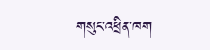གསུང་འཕྲིན་ཁག